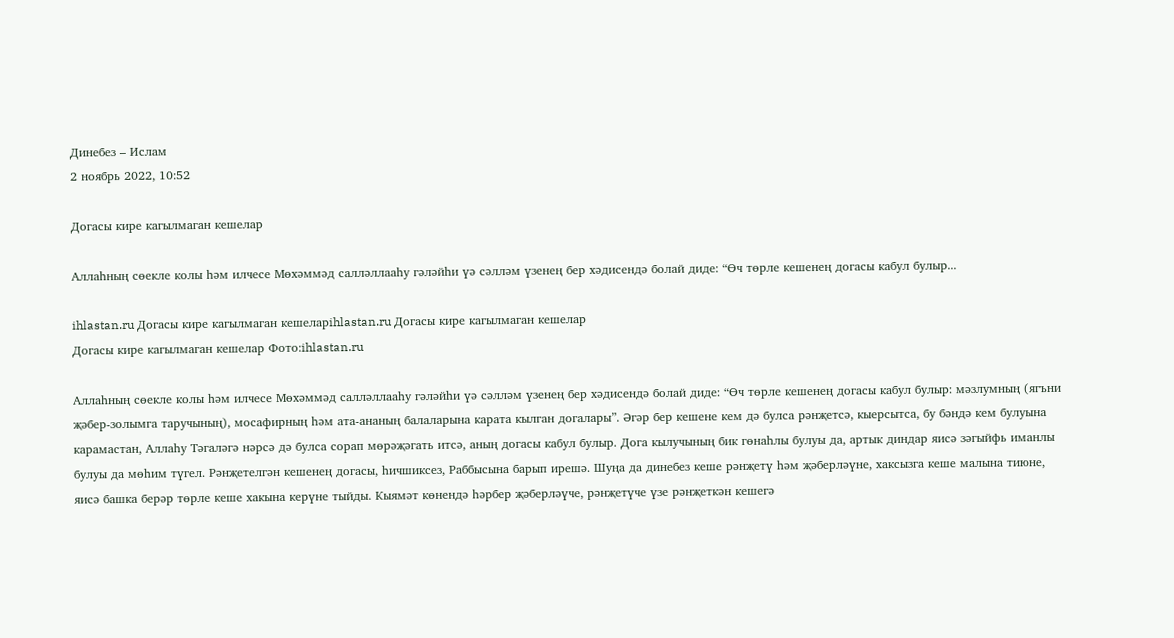Динебез – Ислам
2 ноябрь 2022, 10:52

Догасы кире кагылмаган кешелар

Аллаһның сөекле колы һәм илчесе Мөхәммәд салләллааһу гәләйһи үә сәлләм үзенең бер хәдисендә болай диде: “Өч төрле кешенең догасы кабул булыр...

ihlastan.ru Догасы кире кагылмаган кешеларihlastan.ru Догасы кире кагылмаган кешелар
Догасы кире кагылмаган кешелар Фото:ihlastan.ru

Аллаһның сөекле колы һәм илчесе Мөхәммәд салләллааһу гәләйһи үә сәлләм үзенең бер хәдисендә болай диде: “Өч төрле кешенең догасы кабул булыр: мәзлумның (ягъни җәбер-золымга таручының), мосафирның һәм ата-ананың балаларына карата кылган догалары”. Әгәр бер кешене кем дә булса рәнҗетсә, кыерсытса, бу бәндә кем булуына карамастан, Аллаһу Тәгаләгә нәрсә дә булса сорап мөрәҗәгать итсә, аның догасы кабул булыр. Дога кылучының бик гөнаһлы булуы да, артык диндар яисә зәгыйфь иманлы булуы да мөһим түгел. Рәнҗетелгән кешенең догасы, һичшиксез, Раббысына барып ирешә. Шуңа да динебез кеше рәнҗетү һәм җәберләүне, хаксызга кеше малына тиюне, яисә башка берәр төрле кеше хакына керүне тыйды. Кыямәт көнендә һәрбер җәберләүче, рәнҗетүче үзе рәнҗеткән кешегә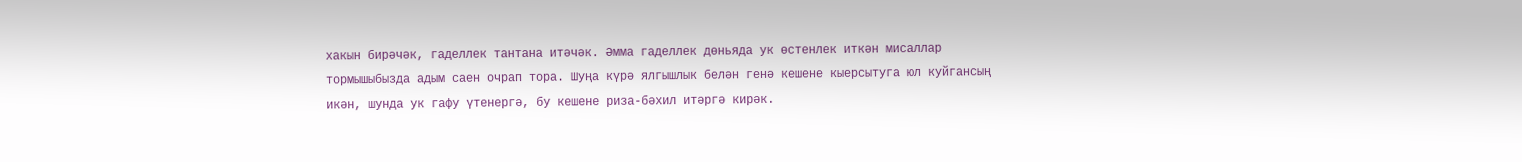хакын бирәчәк, гаделлек тантана итәчәк. Әмма гаделлек дөньяда ук өстенлек иткән мисаллар тормышыбызда адым саен очрап тора. Шуңа күрә ялгышлык белән генә кешене кыерсытуга юл куйгансың икән, шунда ук гафу үтенергә, бу кешене риза-бәхил итәргә кирәк.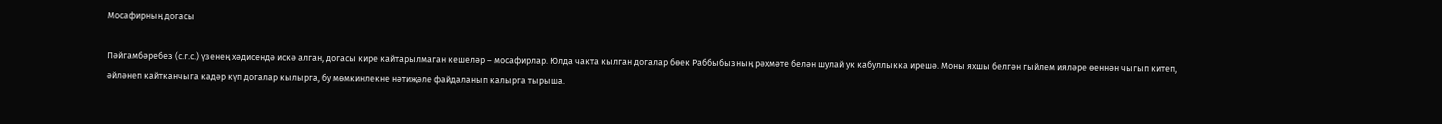Мосафирның догасы

Пәйгамбәребез (с.г.с.) үзенең хәдисендә искә алган, догасы кире кайтарылмаган кешеләр – мосафирлар. Юлда чакта кылган догалар бөек Раббыбызның рәхмәте белән шулай ук кабуллыкка ирешә. Моны яхшы белгән гыйлем ияләре өеннән чыгып китеп, әйләнеп кайтканчыга кадәр күп догалар кылырга, бу мөмкинлекне нәтиҗәле файдаланып калырга тырыша.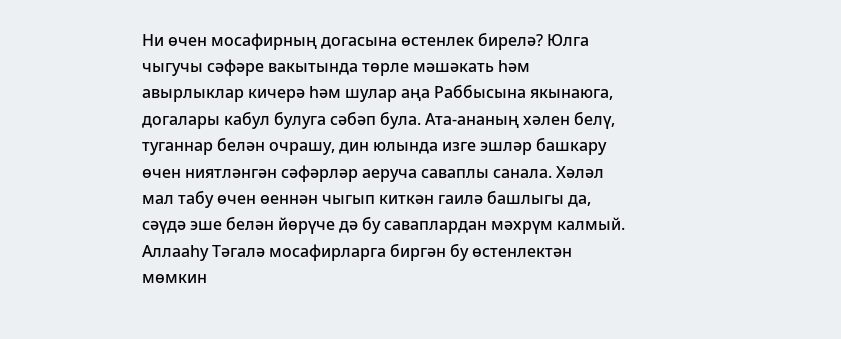Ни өчен мосафирның догасына өстенлек бирелә? Юлга чыгучы сәфәре вакытында төрле мәшәкать һәм авырлыклар кичерә һәм шулар аңа Раббысына якынаюга, догалары кабул булуга сәбәп була. Ата-ананың хәлен белү, туганнар белән очрашу, дин юлында изге эшләр башкару өчен ниятләнгән сәфәрләр аеруча саваплы санала. Хәләл мал табу өчен өеннән чыгып киткән гаилә башлыгы да, сәүдә эше белән йөрүче дә бу саваплардан мәхрүм калмый. Аллааһу Тәгалә мосафирларга биргән бу өстенлектән мөмкин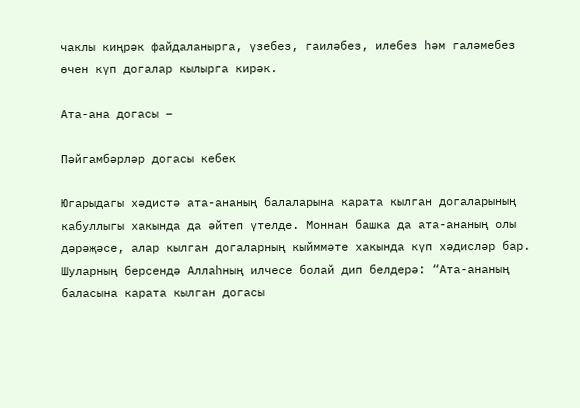чаклы киңрәк файдаланырга, үзебез, гаиләбез, илебез һәм галәмебез өчен күп догалар кылырга кирәк.

Ата-ана догасы –

Пәйгамбәрләр догасы кебек

Югарыдагы хәдистә ата-ананың балаларына карата кылган догаларының кабуллыгы хакында да әйтеп үтелде. Моннан башка да ата-ананың олы дәрәҗәсе, алар кылган догаларның кыйммәте хакында күп хәдисләр бар. Шуларның берсендә Аллаһның илчесе болай дип белдерә: “Ата-ананың баласына карата кылган догасы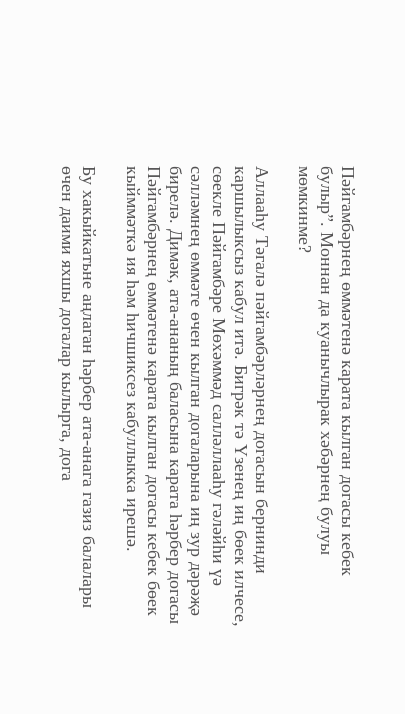Пәйгамбәрнең өммәтенә карата кылган догасы кебек булыр”. Моннан да куанычлырак хәбәрнең булуы мөмкинме?

Аллааһу Тәгалә пәйгамбәрләрнең догасын бернинди каршылыксыз кабул итә. Бигрәк тә Үзенең иң бөек илчесе, сөекле Пәйгамбәре Мөхәммәд салләллааһу гәләйһи үә сәлләмнең өммәте өчен кылган догаларына иң зур дәрәҗә бирелә. Димәк, ата-ананың баласына карата һәрбер догасы Пәйгамбәрнең өммәтенә карата кылган догасы кебек бөек кыйммәткә ия һәм һичшиксез кабуллыкка ирешә.

Бу хакыйкатьне аңлаган һәрбер ата-анага газиз балалары өчен даими яхшы догалар кылырга, дога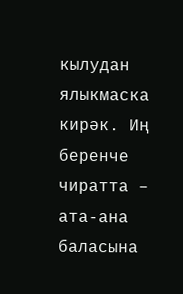кылудан ялыкмаска кирәк. Иң беренче чиратта – ата-ана баласына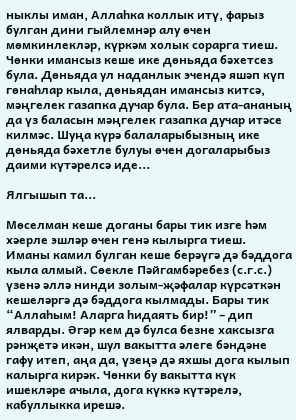ныклы иман, Аллаһка коллык итү, фарыз булган дини гыйлемнәр алу өчен мөмкинлекләр, күркәм холык сорарга тиеш. Чөнки имансыз кеше ике дөньяда бәхетсез була. Дөньяда ул наданлык эчендә яшәп күп гөнаһлар кыла, дөньядан имансыз китсә, мәңгелек газапка дучар була. Бер ата-ананың да үз баласын мәңгелек газапка дучар итәсе килмәс. Шуңа күрә балаларыбызның ике дөньяда бәхетле булуы өчен догаларыбыз даими күтәрелсә иде...

Ялгышып та...

Мөселман кеше доганы бары тик изге һәм хәерле эшләр өчен генә кылырга тиеш. Иманы камил булган кеше берәүгә дә бәддога кыла алмый. Сөекле Пәйгамбәребез (с.г.с.) үзенә әллә нинди золым-җәфалар күрсәткән кешеләргә дә бәддога кылмады. Бары тик “Аллаһым! Аларга һидаять бир!” – дип ялварды. Әгәр кем дә булса безне хаксызга рәнҗетә икән, шул вакытта әлеге бәндәне гафу итеп, аңа да, үзеңә дә яхшы дога кылып калырга кирәк. Чөнки бу вакытта күк ишекләре ачыла, дога күккә күтәрелә, кабуллыкка ирешә.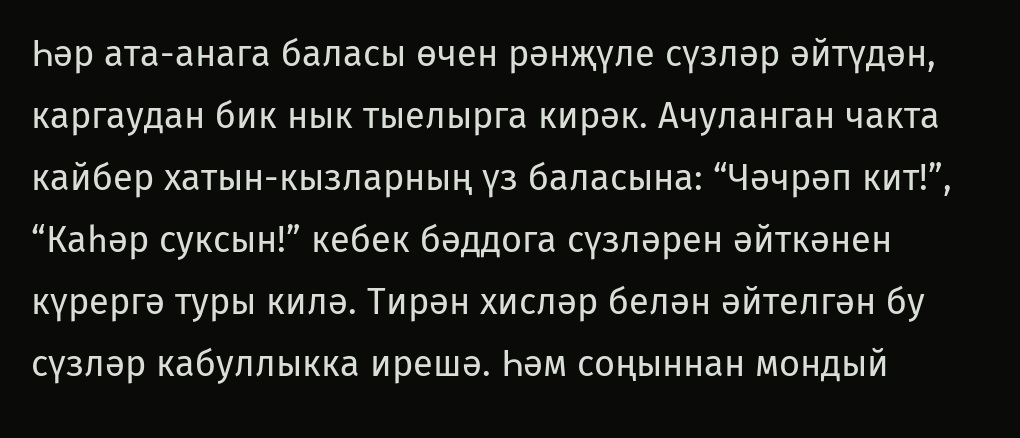Һәр ата-анага баласы өчен рәнҗүле сүзләр әйтүдән, каргаудан бик нык тыелырга кирәк. Ачуланган чакта кайбер хатын-кызларның үз баласына: “Чәчрәп кит!”, “Каһәр суксын!” кебек бәддога сүзләрен әйткәнен күрергә туры килә. Тирән хисләр белән әйтелгән бу сүзләр кабуллыкка ирешә. Һәм соңыннан мондый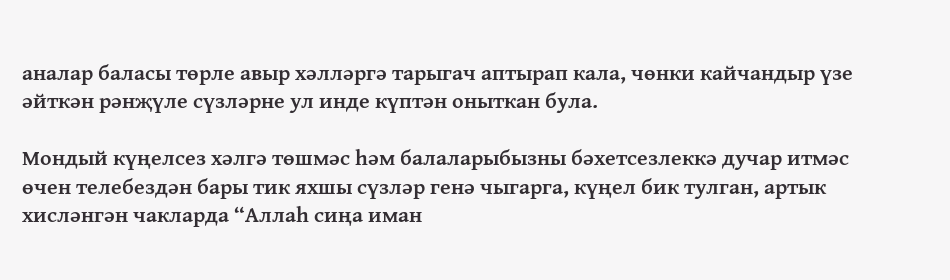аналар баласы төрле авыр хәлләргә тарыгач аптырап кала, чөнки кайчандыр үзе әйткән рәнҗүле сүзләрне ул инде күптән оныткан була.

Мондый күңелсез хәлгә төшмәс һәм балаларыбызны бәхетсезлеккә дучар итмәс өчен телебездән бары тик яхшы сүзләр генә чыгарга, күңел бик тулган, артык хисләнгән чакларда “Аллаһ сиңа иман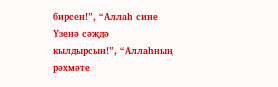бирсен!”, “Аллаһ сине Үзенә сәҗдә кылдырсын!”, “Аллаһның рәхмәте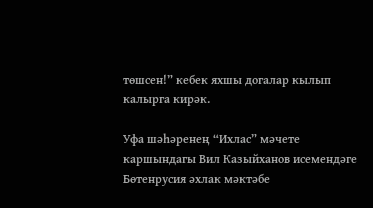төшсен!” кебек яхшы догалар кылып калырга кирәк.

Уфа шәһәренең “Ихлас” мәчете каршындагы Вил Казыйханов исемендәге Бөтенрусия әхлак мәктәбе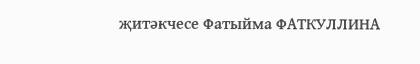җитәкчесе Фатыйма ФАТКУЛЛИНА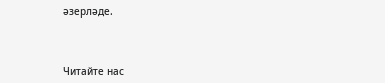әзерләде.



Читайте нас